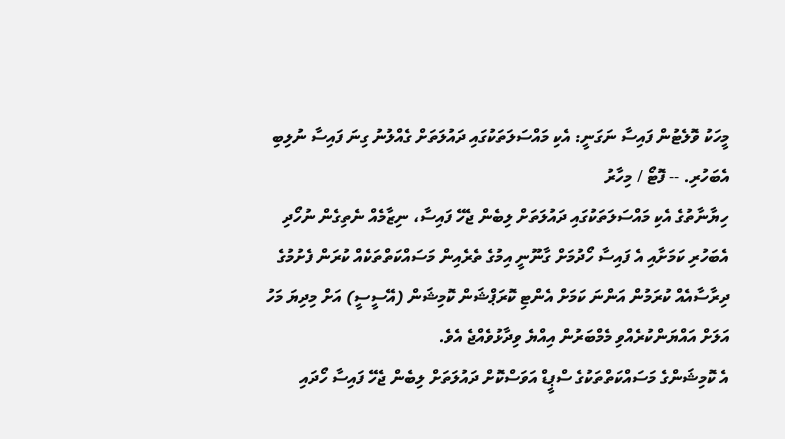މީހަކު ވޮލެޓުން ފައިސާ ނަގަނީ: އެކި މައްސަލަތަކުގައި ދައުލަތަށް ގެއްލުނު ގިނަ ފައިސާ ނުލިބި އެބަހުރި. -- ފޮޓޯ / މިހާރު
ހިޔާނާތުގެ އެކި މައްސަލަތަކުގައި ދައުލަތަށް ލިބެން ޖެހޭ ފައިސާ، ނިޒާމެއް ނެތިގެން ނުހޯދި އެބަހުރި ކަމަށާއި އެ ފައިސާ ހޯދުމަށް ގާނޫނީ އިމުގެ ތެރެއިން މަސައްކަތްތަކެއް ކުރަން ފެށުމުގެ ދިރާސާއެއް ކުރަމުން އަންނަ ކަމަށް އެންޓި ކޮރަޕްޝަން ކޮމިޝަން (އޭސީސީ) އަށް މިދިޔަ މަހު އަލަށް އައްޔަންކުރެއްވި މެމްބަރުން އިއްޔެ ވިދާޅުވެއްޖެ އެވެ.
އެ ކޮމިޝަންގެ މަސައްކަތްތަކުގެ ސްޕީޑް އަވަސްކޮށް ދައުލަތަށް ލިބެން ޖެހޭ ފައިސާ ހޯދައި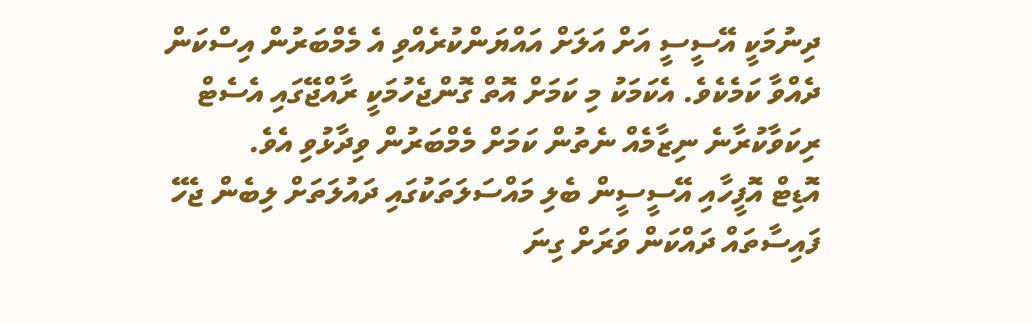ދިނުމަކީ އޭސީސީ އަށް އަލަށް އައްޔަންކުރެއްވި އެ މެމްބަރުން އިސްކަން ދެއްވާ ކަމެކެވެ. އެކަމަކު މި ކަމަށް އޮތް ގޮންޖެހުމަކީ ރާއްޖޭގައި އެސެޓް ރިކަވާކުރާނެ ނިޒާމެއް ނެތުން ކަމަށް މެމްބަރުން ވިދާޅުވި އެވެ.
އޮޑިޓް އޮފީހާއި އޭސީސީން ބެލި މައްސަލަތަކުގައި ދައުލަތަށް ލިބެން ޖެހޭ ފައިސާތައް ދައްކަން ވަރަށް ގިނަ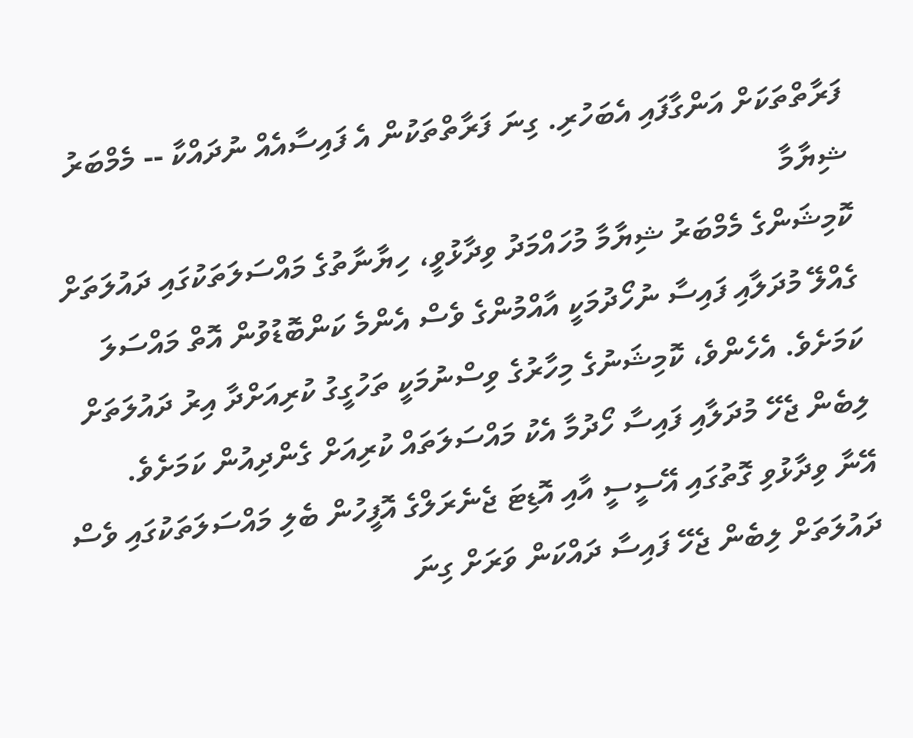ފަރާތްތަކަށް އަންގާފައި އެބަހުރި. ގިނަ ފަރާތްތަކުން އެ ފައިސާއެއް ނުދައްކާ -- މެމްބަރު ޝިޔާމާ
ކޮމިޝަންގެ މެމްބަރު ޝިޔާމާ މުހައްމަދު ވިދާޅުވީ، ހިޔާނާތުގެ މައްސަލަތަކުގައި ދައުލަތަށް ގެއްލޭ މުދަލާއި ފައިސާ ނުހޯދުމަކީ އާއްމުންގެ ވެސް އެންމެ ކަންބޮޑުވުން އޮތް މައްސަލަ ކަމަށެވެ. އެހެންވެ، ކޮމިޝަނުގެ މިހާރުގެ ވިސްނުމަކީ ތަހުގީގު ކުރިއަށްދާ އިރު ދައުލަތަށް ލިބެން ޖެހޭ މުދަލާއި ފައިސާ ހޯދުމާ އެކު މައްސަލަތައް ކުރިއަށް ގެންދިއުން ކަމަށެވެ.
އޭނާ ވިދާޅުވި ގޮތުގައި އޭސީސީ އާއި އޮޑިޓަ ޖެނެރަލްގެ އޮފީހުން ބެލި މައްސަލަތަކުގައި ވެސް ދައުލަތަށް ލިބެން ޖެހޭ ފައިސާ ދައްކަން ވަރަށް ގިނަ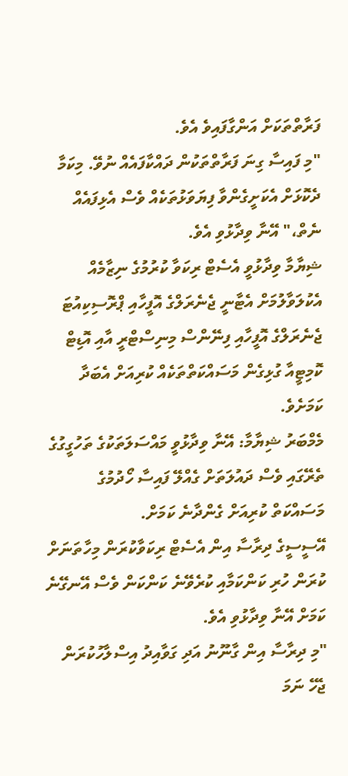ފަރާތްތަކަށް އަންގާފައިވެ އެވެ.
"މި ފައިސާ ގިނަ ފަރާތްތަކުން ދައްކާފައެއް ނުވޭ. މިކަމާ ދެކޮޅަށް އެކަށީގެންވާ ފިޔަވަޅުތަކެއް ވެސް އެޅިފައެއް ނެތް،" އޭނާ ވިދާޅުވި އެވެ.
ޝިޔާމާ ވިދާޅުވީ އެސެޓް ރިކަވާ ކުރުމުގެ ނިޒާމެއް އެކުލަވާލުމަށް އެޓާނީ ޖެނެރަލްގެ އޮފީހާއި ޕްރޮސިކިއުޓަ ޖެނެރަލްގެ އޮފީހާއި ފިނޭންސް މިނިސްޓްރީ އާއި އޮޑިޓް ކޮމިޓީއާ ގުޅިގެން މަސައްކަތްތަކެއް ކުރިއަށް އެބަދާ ކަމަށެވެ.
މެމްބަރު ޝިޔާމާ: އޭނާ ވިދާޅުވީ މައްސަލަތަކުގެ ތަހުގީގުގެ ތެރޭގައި ވެސް ދައުލަތަށް ގެއްލޭ ފައިސާ ހޯދުމުގެ މަސައްކަތް ކުރިއަށް ގެންދާނެ ކަމަށް.
އޭސީސީގެ ދިރާސާ އިން އެސެޓް ރިކަވާކުރަން މިހާތަނަށް ކުރަން ހުރި ކަންކަމާއި ކުރެވޭނެ ކަންކަން ވެސް އޭނގޭނެ ކަމަށް އޭނާ ވިދާޅުވި އެވެ.
"މި ދިރާސާ އިން ގާނޫނު އަދި ގަވާއިދު އިސްލާހުކުރަން ޖެހޭ ނަމަ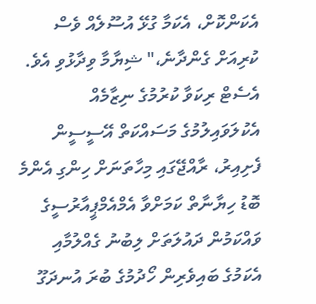އެކަންކޮށް، އެކަމާ ގުޅޭ އުސޫލެއް ވެސް ކުރިއަށް ގެންދާނެ،" ޝިޔާމާ ވިދާޅުވި އެވެ.
އެސެޓް ރިކަވާ ކުރުމުގެ ނިޒާމެއް އެކުލަވައިލުމުގެ މަސައްކަތް އޭސީސީން ފެށިއިރު، ރާއްޖޭގައި މިހާތަނަށް ހިންގި އެންމެ ބޮޑު ހިޔާނާތް ކަމަށްވާ އެމްއެމްޕީއާރުސީގެ ވައްކަމުން ދައުލަތަށް ލިބުނު ގެއްލުމާއި އެކަމުގެ ބައިވެރިން ހޯދުމުގެ ބުރަ އުނދަގޫ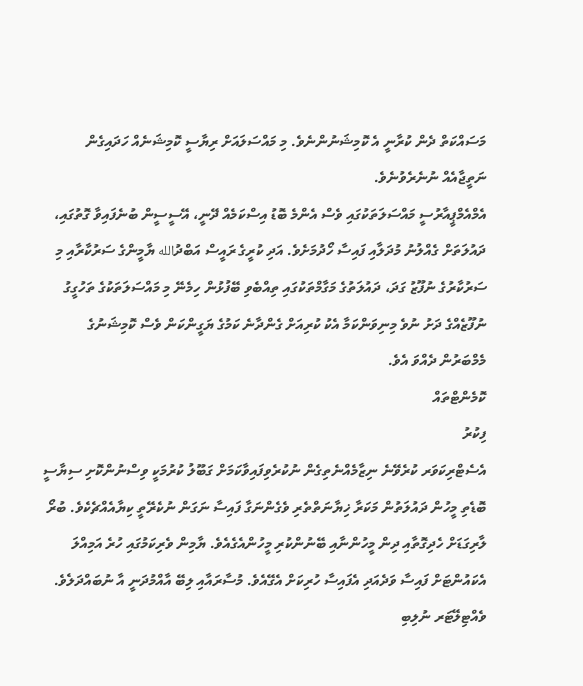މަސައްކަތް ދެން ކުރާނީ އެ ކޮމިޝަނުންނެވެ. މި މައްސަލައަށް ރިޔާސީ ކޮމިޝަނެއް ހަދައިގެން ނަތީޖާއެއް ނުނެރެވުނެވެ.
އެމްއެމްޕީއާރުސީ މައްސަލަތަކުގައި ވެސް އެންމެ ބޮޑު އިސްކަމެއް ދޭނީ، އޭސީސީން ބުނެފައިވާ ގޮތުގައި، ދައުލަތަށް ގެއްލުނު މުދަލާއި ފައިސާ ހޯދުމަށެވެ. އަދި ކުރީގެ ރައީސް އަބްދުالله ޔާމީންގެ ސަރުކާރާއި މި ސަރުކާރުގެ ނުފޫޒު ގަދަ، ދައުލަތުގެ މަގާމްތަކުގައި ތިއްބެވި ބޭފުޅުން ހިމެނޭ މި މައްސަލަތަކުގެ ތަހުގީގު ނުފޫޒެއްގެ ދަށު ނުވެ މިނިވަންކަމާ އެކު ކުރިއަށް ގެންދާނެ ކަމުގެ ޔަގީންކަން ވެސް ކޮމިޝަނުގެ މެމްބަރުން ދެއްވަ އެވެ.
ކޮމެންޓްތައް
ފިކުރު
އެސެޓްރިކަވަރ ކުރެވޭނެ ނިޒާމެއްނެތިގެން ނުކުރެވިފައިވާކަމަށް ގަބޫލު ކުރުމަކީ ވިސްނުންކޮށި ސިޔާސީ ބޮޑެތި މީހުން ދައުލަތުން މަކަރާ ޚިޔާނަތްތެރި ވެގެންނަގާ ފައިސާ ނަގަން ނުކެރޭތީ ކިޔާއެއްޗެކެވެ. ބުރޯ ލާރިގަޑަށް ހެދިގޮތާއި ދިން މީހުންނާއި ބޭނުންކުރި މީހުންއެގެއެވެ. ޔާމިން ވެރިކަމުގައި ހުރެ އަމިއްލަ އެކައުންޓަށް ފައިސާ ވަދެއަދި އެފައިސާ ހުރިކަށް އެގޭއެވެ. މުސާރައާއި ލިބޭ އާއްމުދަނީ އާ ނުބައްދަލެވެ. ވެއްޓިލޭޓަރ ނުލިބި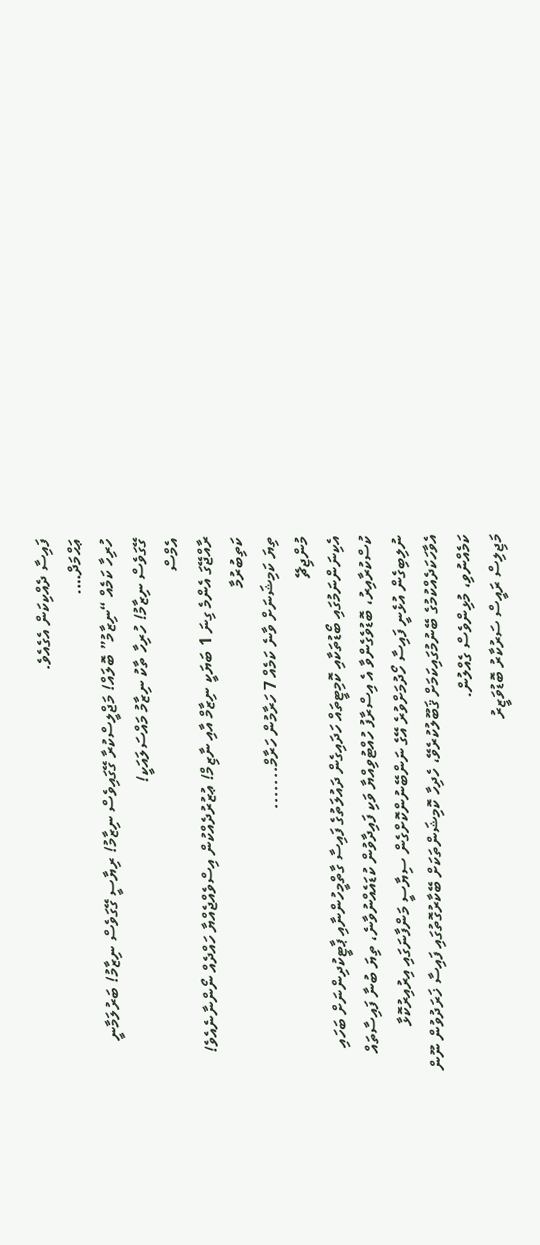ފައިސާ ދެއްކިކަން އެގެއެވެ.
ޢަޙްމަދް….
ހުރިހާ ކަމެއް “ނިޒާމު” ބޮލައް! މަޖްލީސްކުރާ ގޭގައިވެސް ނިޒާމު! ރިޔާސީ ގޭގަވެސް ނިޒާމު! ބަރުލަމާނީ ގޭގަވެސް ނިޒާމު! ހުރިހާ ތާކު ނިޒާމު މައްސަލައަކީ!
އެމްސް
ރާއްޖޭގަ އެންމެ ގިނަ 1 ބަޔަކީ ނިޒާމް އާއި ނާޒިމް! ޢުޒުރުދެއްކުން އިސްވެއްޖެއްޔާ ހައްދެއް ނޯންނާނެއެވެ!
ކަތިބުރުމާ
ތިޔަ ކަމިޝަނަށް ވާނެ ކަމެއް 7 ހަރާމުން ހަރާމް.......
މުންޖިޗޭ
އެކިނަންނަމުގައި ބޯޑުތަކާއި ކޮމިޓީތައް ހަދައިގެން ދައުލަތުގެ ފައިސާ ގާތްމީހުންނާއި ޕާޓީކުދިންނަށް ބަހައި ކުސްކުރާއިރު، ބޮޑުވެގެންވާ އެ އިސްރާފު ހުއްޓުވިއްޔާ ވަކި ފައިދާވުން ކުޑައެއްނުވާނެ، ތިޔަ ބުނާ ފައިސާތައް ނުލިބިގެން އުޅެނީ ފައިސާ ހޯދުމަށްވުރެ އޭގެ ނަންބޭނުންކޮށްގެން ސިޔާސީ މަންފާނަގައި އިރުއިރުކޮޅާ އެވާހަކަދެއްކުމުގެ ބޭނުމުގައިކަމަށް ޤަބޫލުކުރެވޭ، ހެދިހާ ކޮމިޝަންތަކަށް ބޭކާރުގޮތުގައި ފައިސާ ޚަރަދުވުން ނޫން ކަމެއްނުވި، މުޅިންވެސް ގެއްލުން.
މަޖިލިސް ރައީސް ސަރުކާރު ބޮޑުވަޒީރު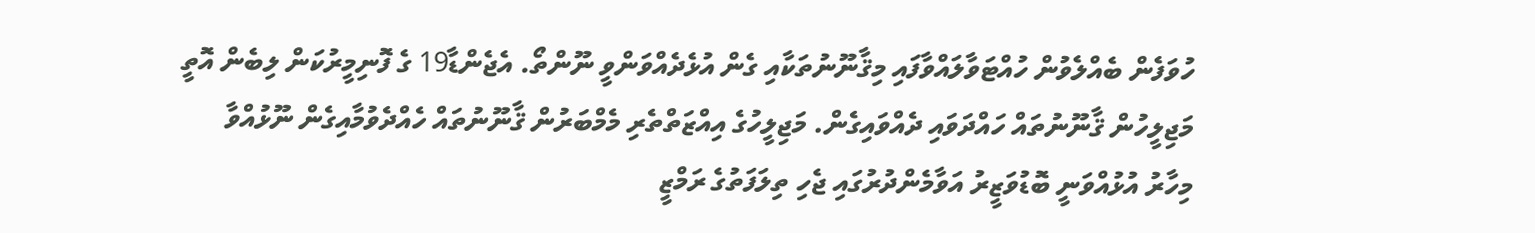ހުވަފެން ބެއްލެވުން ހުއްޓަވާލައްވާފައި މިޤާނޫނުތަކާއި ގެން އުޅެދެއްވަންވީ ނޫންތޯ. އެޖެންޑާ19 ގެ ފޮނިމީރުކަން ލިބެން އޮތީ މަޖިލީހުން ޤާނޫނުތައް ހައްދަވައި ދެއްވައިގެން. މަޖިލީހުގެ އިއްޒަތްތެރި މެމްބަރުން ޤާނޫނުތައް ހެއްދެވުމާއިގެން ނޫޅުއްވާ މިހާރު އުޅުއްވަނީ ބޮޑުވަޒީރު އަވާމެންދުރުގައި ޖެހި ތިލަފަތުގެ ރަމްޒީ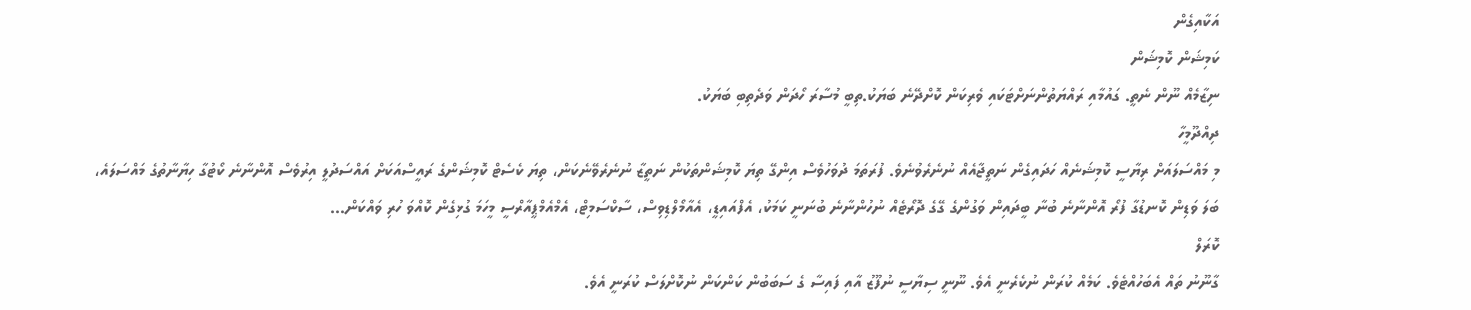އަކާއިގެން
ކަމިޝަން ކޮމިޝަން
ނިޒާމެއް ނޫން ނެތީ. ގައުމާއި ރައްޔަތުންނަށްޓަކައި ވެރިކަން ކޮށްދޭނެ ބަޔަކު.ތިބީ މުސާރަ ހޯދަން ވަދެތިބި ބަޔަކު.
ދިއްދޫމީހާ
މި މައްސަލައަށް ރިޔާސީ ކޮމިޝަނެއް ހަދައިގެން ނަތީޖާއެއް ނުނެރެވުނެވެ. ފުރަތަމަ ދުވަހުވެސް އިންގޭ ތިޔަ ކޮމިޝަންތަކުން ނަތީޒާ ނުނެރެވޭނެކަން، ތިޔަ ކެސެޓް ކޮމިޝަންގެ ރައީސްއަކަށް އައްސަދުލީ އިރުވެސް އޮންނާނެ ކޯޓުގާ ހިޔާނާތުގެ މައްސަލައެ، ބަލަ ވަޑިން ކޮނޑުގާ ފުރޯ އޮންނާނެ ބުނާ ބީދައިން ވަގުންގެ ގޭގެ ދޮރޯޓެއް ނުހުންނާނެ ބުނަނީ ކަމަކު، އެފްއައިޑީ، އެއާމޯލްޑިވިސް، ސާކްސަމިޓް، އެމްއެމްޕީއާރްސީ މީހަމަ ގުޅިގެން ކޮއްވަ ހުރި ވައްކަން…
ކޮރަލް
ގާނޫނު ތައް އެބަހުއްޓެވެ. ކަމެއް ކުރަން ނުކެރެނީ އެވެ. ނޫނީ ސިޔާސީ ނުފޫޒު އާއި ފައިސާ ގެ ސަބަބުން ކަންކަން ނުކޮށްލަސް ކުރަނީ އެވެ.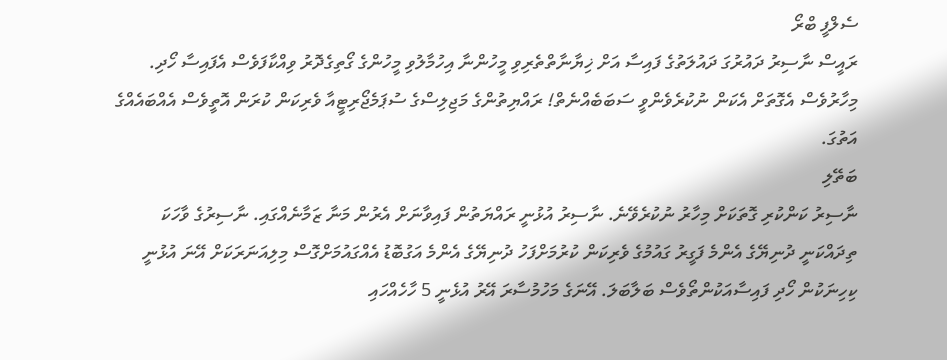ސެލްފީ ބްރޯ
ރައީސް ނާސިރު ދައުރުގަ ދައުލަތުގެ ފައިސާ އަށް ޚިޔާނާތްތެރިވި މީހުންނާ އިހުމާލުވި މީހުންގެ ގޯތިގެދޮރު ވިއްކާފަވެސް އެފައިސާ ހޯދި. މިހާރުވެސް އެގޮތަށް އެކަން ނުކުރެވެންވީ ސަބަބެއްނެތް! ރައްޔިތުންގެ މަޖިލިސްގެ ސުޕަމެޖޯރިޓީއާ ވެރިކަން ކުރަން އޮތީވެސް އެއްބައެއްގެ އަތުގަ.
ބަތޭލި
ނާސިރު ކަންކުރި ގޮތަކަށް މިހާރު ނުކުރެވޭނެ. ނާސިރު އުޅުނީ ރައްޔަތުން ފައިވާނަށް އެރުން މަނާ ޒަމާނެއްގައި. ނާސިރުގެ ވާހަކަ ތިދައްކަނީ ދުނިޔޭގެ އެންމެ ފަގީރު ގައުމުގެ ވެރިކަން ކުރުމަށްފަހު ދުނިޔޭގެ އެންމެ އަގުބޮޑު އެއްގައުމަށްގޮސް މިލިއަނަރަކަށް އޭނަ އުޅުނީ ކިހިނަކުން ހޯދި ފައިސާއަކުންތޯވެސް ބަލާބަލަ. އޭނަގެ މަހުމުސާރަ އޭރު އުޅެނީ 5 ހާހެއްހައި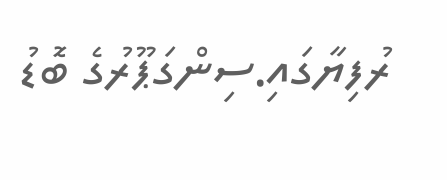ރުފިޔާގައި.ސިންގަޕޫރުގެ ބޮޑު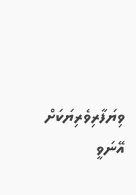ވިޔަފާރިވެރިޔަކަށް އޭނަވީ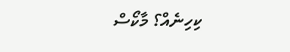ކިހިނެއް؟ މާކޯސް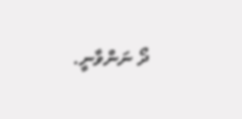ދޯ ނަންވާނީ.